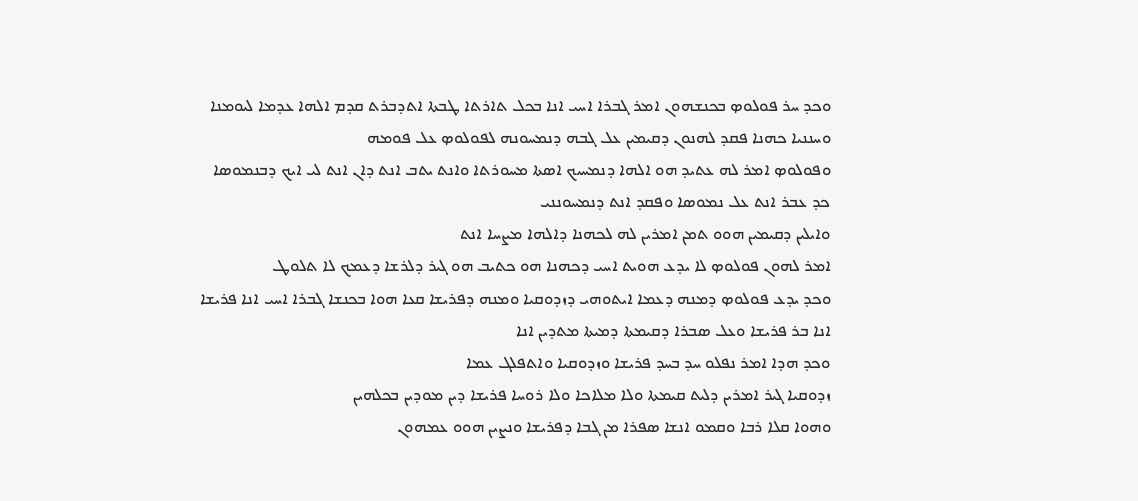ܘܟܕ ܚܪ ܦܘܠܘܤ ܒܟܢܫܗܘܢ ܐܡܪ ܓܒܪܐ ܐܚܝ ܐܢܐ ܒܟܠ ܬܐܪܬܐ ܛܒܬܐ ܐܬܕܒܪܬ ܩܕܡ ܐܠܗܐ ܥܕܡܐ ܠܝܘܡܢܐ
ܘܚܢܢܝܐ ܟܗܢܐ ܦܩܕ ܠܗܢܘܢ ܕܩܝܡܝܢ ܥܠ ܓܒܗ ܕܢܡܚܘܢܗ ܠܦܘܠܘܤ ܥܠ ܦܘܡܗ
ܘܦܘܠܘܤ ܐܡܪ ܠܗ ܥܬܝܕ ܗܘ ܐܠܗܐ ܕܢܡܚܝܟ ܐܤܬܐ ܡܚܘܪܬܐ ܘܐܢܬ ܝܬܒ ܐܢܬ ܕܐܢ ܐܢܬ ܠܝ ܐܝܟ ܕܒܢܡܘܤܐ ܟܕ ܥܒܪ ܐܢܬ ܥܠ ܢܡܘܤܐ ܘܦܩܕ ܐܢܬ ܕܢܡܚܘܢܢܝ
ܘܐܝܠܝܢ ܕܩܝܡܝܢ ܗܘܘ ܬܡܢ ܐܡܪܝܢ ܠܗ ܠܟܗܢܐ ܕܐܠܗܐ ܡܨܚܐ ܐܢܬ
ܐܡܪ ܠܗܘܢ ܦܘܠܘܤ ܠܐ ܝܕܥ ܗܘܝܬ ܐܚܝ ܕܟܗܢܐ ܗܘ ܟܬܝܒ ܗܘ ܓܝܪ ܕܠܪܫܐ ܕܥܡܟ ܠܐ ܬܠܘܛ
ܘܟܕ ܝܕܥ ܦܘܠܘܤ ܕܡܢܗ ܕܥܡܐ ܐܝܬܘܗܝ ܕܙܕܘܩܝܐ ܘܡܢܗ ܕܦܪܝܫܐ ܩܥܐ ܗܘܐ ܒܟܢܫܐ ܓܒܪܐ ܐܚܝ ܐܢܐ ܦܪܝܫܐ ܐܢܐ ܒܪ ܦܪܝܫܐ ܘܥܠ ܤܒܪܐ ܕܩܝܡܬܐ ܕܡܝܬܐ ܡܬܕܝܢ ܐܢܐ
ܘܟܕ ܗܕܐ ܐܡܪ ܢܦܠܘ ܚܕ ܒܚܕ ܦܪܝܫܐ ܘܙܕܘܩܝܐ ܘܐܬܦܠܓ ܥܡܐ
ܙܕܘܩܝܐ ܓܝܪ ܐܡܪܝܢ ܕܠܝܬ ܩܝܡܬܐ ܘܠܐ ܡܠܐܟܐ ܘܠܐ ܪܘܚܐ ܦܪܝܫܐ ܕܝܢ ܡܘܕܝܢ ܒܟܠܗܝܢ
ܘܗܘܐ ܩܠܐ ܪܒܐ ܘܩܡܘ ܐܢܫܐ ܤܦܪܐ ܡܢ ܓܒܐ ܕܦܪܝܫܐ ܘܢܨܝܢ ܗܘܘ ܥܡܗܘܢ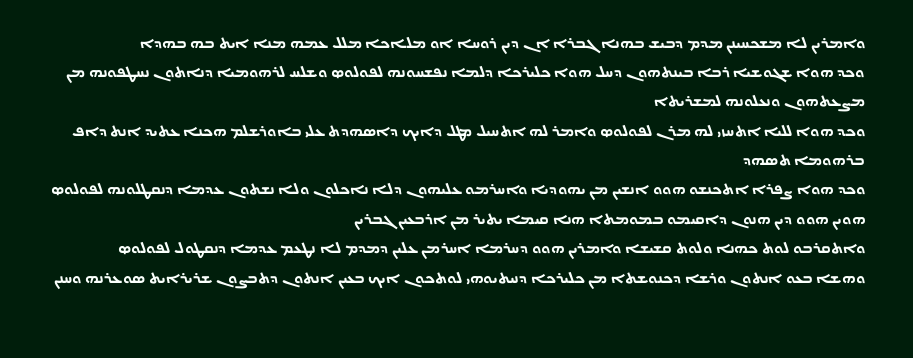ܘܐܡܪܝܢ ܠܐ ܡܫܟܚܝܢܢ ܡܕܡ ܕܒܝܫ ܒܗܢܐ ܓܒܪܐ ܐܢ ܕܝܢ ܪܘܚܐ ܐܘ ܡܠܐܟܐ ܡܠܠ ܥܡܗ ܡܢܐ ܐܝܬ ܒܗ ܒܗܕܐ
ܘܟܕ ܗܘܐ ܫܓܘܫܝܐ ܪܒܐ ܒܝܢܬܗܘܢ ܕܚܠ ܗܘܐ ܟܠܝܪܟܐ ܕܠܡܐ ܢܦܫܚܘܢܗ ܠܦܘܠܘܤ ܘܫܠܚ ܠܪܗܘܡܝܐ ܕܢܐܬܘܢ ܢܚܛܦܘܢܗ ܡܢ ܡܨܥܬܗܘܢ ܘܢܥܠܘܢܗ ܠܡܫܪܝܬܐ
ܘܟܕ ܗܘܐ ܠܠܝܐ ܐܬܚܙܝ ܠܗ ܡܪܢ ܠܦܘܠܘܤ ܘܐܡܪ ܠܗ ܐܬܚܝܠ ܡܛܠ ܕܐܝܟ ܕܐܤܗܕܬ ܥܠܝ ܒܐܘܪܫܠܡ ܗܟܢܐ ܥܬܝܕ ܐܢܬ ܕܐܦ ܒܪܗܘܡܐ ܬܤܗܕ
ܘܟܕ ܗܘܐ ܨܦܪܐ ܐܬܟܢܫܘ ܗܘܘ ܐܢܫܝܢ ܡܢ ܝܗܘܕܝܐ ܘܐܚܪܡܘ ܥܠܝܗܘܢ ܕܠܐ ܢܐܟܠܘܢ ܘܠܐ ܢܫܬܘܢ ܥܕܡܐ ܕܢܩܛܠܘܢܗ ܠܦܘܠܘܤ
ܗܘܝܢ ܗܘܘ ܕܝܢ ܗܢܘܢ ܕܐܩܝܡܘ ܒܡܘܡܬܐ ܗܢܐ ܩܝܡܐ ܝܬܝܪ ܡܢ ܐܪܒܥܝܢ ܓܒܪܝܢ
ܘܐܬܩܪܒܘ ܠܘܬ ܟܗܢܐ ܘܠܘܬ ܩܫܝܫܐ ܘܐܡܪܝܢ ܗܘܘ ܕܚܪܡܐ ܐܚܪܡܢ ܥܠܝܢ ܕܡܕܡ ܠܐ ܢܛܥܡ ܥܕܡܐ ܕܢܩܛܘܠ ܠܦܘܠܘܤ
ܘܗܫܐ ܒܥܘ ܐܢܬܘܢ ܘܪܫܐ ܕܟܢܘܫܬܐ ܡܢ ܟܠܝܪܟܐ ܕܢܝܬܝܘܗܝ ܠܘܬܟܘܢ ܐܝܟ ܒܥܝܢ ܐܢܬܘܢ ܕܬܒܨܘܢ ܫܪܝܪܐܝܬ ܤܘܥܪܢܗ ܘܚܢܢ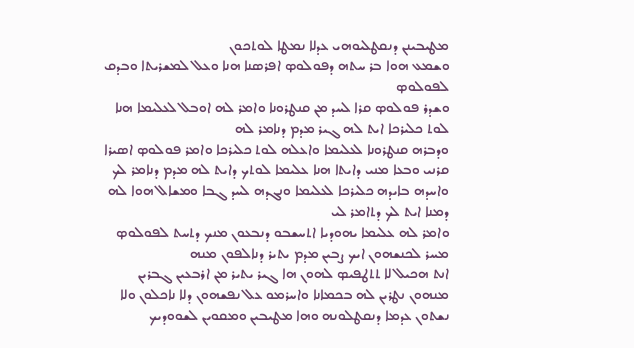ܡܛܝܒܝܢܢ ܕܢܩܛܠܝܘܗܝ ܥܕܠܐ ܢܡܛܐ ܠܘܬܟܘܢ
ܘܫܡܥ ܗܘܐ ܒܪ ܚܬܗ ܕܦܘܠܘܤ ܐܦܪܤܢܐ ܗܢܐ ܘܥܠ ܠܡܫܪܝܬܐ ܘܒܕܩ ܠܦܘܠܘܤ
ܘܫܕܪ ܦܘܠܘܤ ܩܪܐ ܠܚܕ ܡܢ ܩܢܛܪܘܢܐ ܘܐܡܪ ܠܗ ܐܘܒܠ ܠܥܠܝܡܐ ܗܢܐ ܠܘܬ ܟܠܝܪܟܐ ܐܝܬ ܠܗ ܓܝܪ ܡܕܡ ܕܢܐܡܪ ܠܗ
ܘܕܒܪܗ ܩܢܛܪܘܢܐ ܠܥܠܝܡܐ ܘܐܥܠܗ ܠܘܬ ܟܠܝܪܟܐ ܘܐܡܪ ܦܘܠܘܤ ܐܤܝܪܐ ܩܪܢܝ ܘܒܥܐ ܡܢܝ ܕܐܝܬܐ ܗܢܐ ܥܠܝܡܐ ܠܘܬܟ ܕܐܝܬ ܠܗ ܡܕܡ ܕܢܐܡܪ ܠܟ
ܘܐܚܕܗ ܒܐܝܕܗ ܟܠܝܪܟܐ ܠܥܠܝܡܐ ܘܢܓܕܗ ܠܚܕ ܓܒܐ ܘܡܫܐܠ ܗܘܐ ܠܗ ܕܡܢܐ ܐܝܬ ܠܟ ܕܬܐܡܪ ܠܝ
ܘܐܡܪ ܠܗ ܥܠܝܡܐ ܝܗܘܕܝܐ ܐܬܚܫܒܘ ܕܢܒܥܘܢ ܡܢܟ ܕܬܚܬ ܠܦܘܠܘܤ ܡܚܪ ܠܟܢܫܗܘܢ ܐܝܟ ܨܒܝܢ ܡܕܡ ܝܬܝܪ ܕܢܐܠܦܘܢ ܡܢܗ
ܐܢܬ ܗܟܝܠ ܠܐ ܬܬܛܦܝܤ ܠܗܘܢ ܗܐ ܓܝܪ ܝܬܝܪ ܡܢ ܐܪܒܥܝܢ ܓܒܪܝܢ ܡܢܗܘܢ ܢܛܪܝܢ ܠܗ ܒܟܡܐܢܐ ܘܐܚܪܡܘ ܥܠ ܢܦܫܗܘܢ ܕܠܐ ܢܐܟܠܘܢ ܘܠܐ ܢܫܬܘܢ ܥܕܡܐ ܕܢܩܛܠܘܢܗ ܘܗܐ ܡܛܝܒܝܢ ܘܡܩܘܝܢ ܠܫܘܘܕܝܟ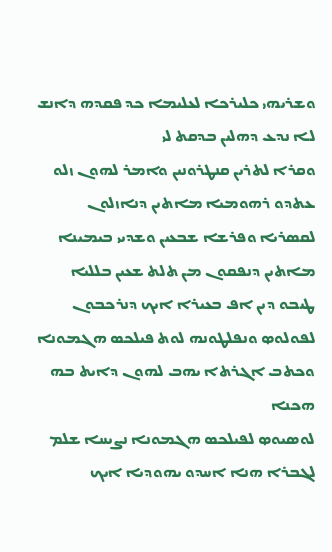ܘܫܪܝܗܝ ܟܠܝܪܟܐ ܠܥܠܝܡܐ ܟܕ ܦܩܕܗ ܕܐܢܫ ܠܐ ܢܕܥ ܕܗܠܝܢ ܒܕܩܬ ܠܝ
ܘܩܪܐ ܠܬܪܝܢ ܩܢܛܪܘܢܝܢ ܘܐܡܪ ܠܗܘܢ ܙܠܘ ܥܬܕܘ ܪܗܘܡܝܐ ܡܐܬܝܢ ܕܢܐܙܠܘܢ ܠܩܤܪܝܐ ܘܦܪܫܐ ܫܒܥܝܢ ܘܫܕܝܝ ܒܝܡܝܢܐ ܡܐܬܝܢ ܕܢܦܩܘܢ ܡܢ ܬܠܬ ܫܥܝܢ ܒܠܠܝܐ
ܛܝܒܘ ܕܝܢ ܐܦ ܒܥܝܪܐ ܐܝܟ ܕܢܪܟܒܘܢ ܠܦܘܠܘܤ ܘܢܦܠܛܘܢܗ ܠܘܬ ܦܝܠܟܤ ܗܓܡܘܢܐ
ܘܟܬܒ ܐܓܪܬܐ ܝܗܒ ܠܗܘܢ ܕܐܝܬ ܒܗ ܗܟܢܐ
ܠܘܤܝܘܤ ܠܦܝܠܟܤ ܗܓܡܘܢܐ ܢܨܝܚܐ ܫܠܡ
ܠܓܒܪܐ ܗܢܐ ܐܚܕܘ ܝܗܘܕܝܐ ܐܝܟ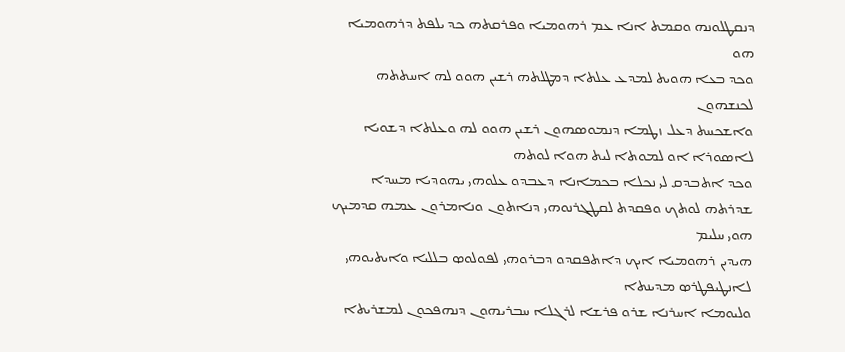ܕܢܩܛܠܘܢܗ ܘܩܡܬ ܐܢܐ ܥܡ ܪܗܘܡܝܐ ܘܦܪܩܬܗ ܟܕ ܝܠܦܬ ܕܪܗܘܡܝܐ ܗܘ
ܘܟܕ ܒܥܐ ܗܘܝܬ ܠܡܕܥ ܥܠܬܐ ܕܡܛܠܬܗ ܪܫܝܢ ܗܘܘ ܠܗ ܐܚܬܬܗ ܠܟܢܫܗܘܢ
ܘܐܫܟܚܬ ܕܥܠ ܙܛܡܐ ܕܢܡܘܤܗܘܢ ܪܫܝܢ ܗܘܘ ܠܗ ܘܥܠܬܐ ܕܫܘܝܐ ܠܐܤܘܪܐ ܐܘ ܠܡܘܬܐ ܠܝܬ ܗܘܐ ܠܘܬܗ
ܘܟܕ ܐܬܒܕܩ ܠܝ ܢܟܠܐ ܒܟܡܐܢܐ ܕܥܒܕܘ ܥܠܘܗܝ ܝܗܘܕܝܐ ܡܚܕܐ ܫܕܪܬܗ ܠܘܬܟ ܘܦܩܕܬ ܠܩܛܓܪܢܘܗܝ ܕܢܐܬܘܢ ܘܢܐܡܪܘܢ ܥܡܗ ܩܕܡܝܟ ܗܘܝ ܚܠܝܡ
ܗܝܕܝܢ ܪܗܘܡܝܐ ܐܝܟ ܕܐܬܦܩܕܘ ܕܒܪܘܗܝ ܠܦܘܠܘܤ ܒܠܠܝܐ ܘܐܝܬܝܘܗܝ ܠܐܢܛܝܦܛܪܤ ܡܕܝܢܬܐ
ܘܠܝܘܡܐ ܐܚܪܢܐ ܫܪܘ ܦܪܫܐ ܠܪܓܠܐ ܚܒܪܝܗܘܢ ܕܢܗܦܟܘܢ ܠܡܫܪܝܬܐ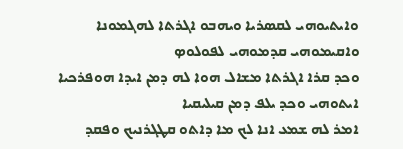ܘܐܝܬܝܘܗܝ ܠܩܤܪܝܐ ܘܝܗܒܘ ܐܓܪܬܐ ܠܗܓܡܘܢܐ ܘܐܩܝܡܘܗܝ ܩܕܡܘܗܝ ܠܦܘܠܘܤ
ܘܟܕ ܩܪܐ ܐܓܪܬܐ ܡܫܐܠ ܗܘܐ ܠܗ ܕܡܢ ܐܝܕܐ ܗܘܦܪܟܝܐ ܐܝܬܘܗܝ ܘܟܕ ܝܠܦ ܕܡܢ ܩܝܠܝܩܝܐ
ܐܡܪ ܠܗ ܫܡܥ ܐܢܐ ܠܟ ܡܐ ܕܐܬܘ ܩܛܓܪܢܝܟ ܘܦܩܕ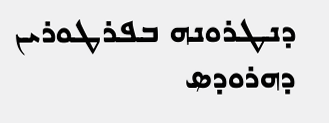ܕܢܛܪܘܢܗ ܒܦܪܛܘܪܝܢ ܕܗܪܘܕܤ